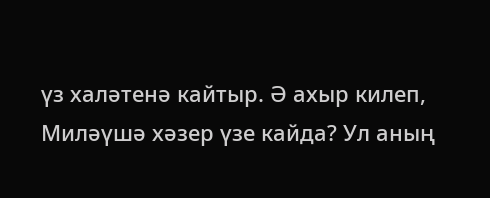үз халәтенә кайтыр. Ә ахыр килеп, Миләүшә хәзер үзе кайда? Ул аның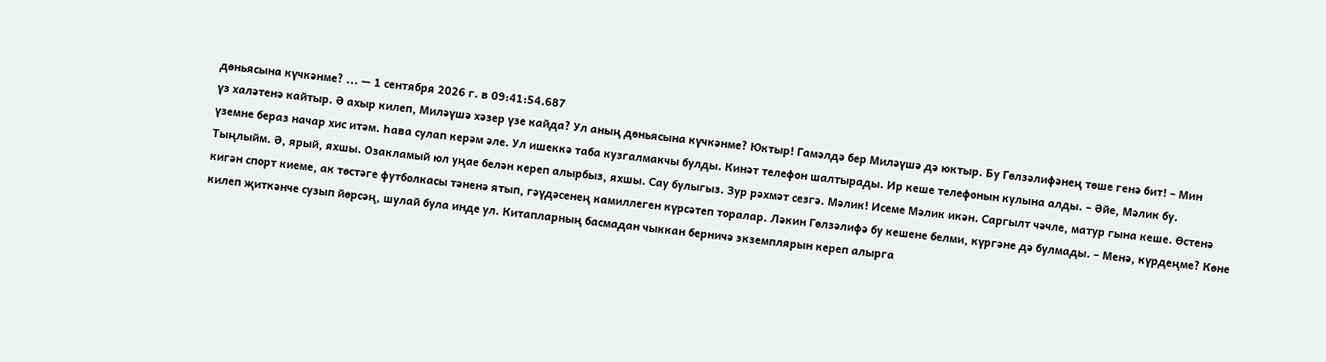дөньясына күчкәнме? ... — 1 сентября 2026 г. в 09:41:54.687
үз халәтенә кайтыр. Ә ахыр килеп, Миләүшә хәзер үзе кайда? Ул аның дөньясына күчкәнме? Юктыр! Гамәлдә бер Миләүшә дә юктыр. Бу Гөлзәлифәнең төше генә бит! – Мин үземне бераз начар хис итәм. Һава сулап керәм әле. Ул ишеккә таба кузгалмакчы булды. Кинәт телефон шалтырады. Ир кеше телефонын кулына алды. – Әйе, Мәлик бу. Тыңлыйм. Ә, ярый, яхшы. Озакламый юл уңае белән кереп алырбыз, яхшы. Сау булыгыз. Зур рәхмәт сезгә. Мәлик! Исеме Мәлик икән. Саргылт чәчле, матур гына кеше. Өстенә кигән спорт киеме, ак төстәге футболкасы тәненә ятып, гәүдәсенең камиллеген күрсәтеп торалар. Ләкин Гөлзәлифә бу кешене белми, күргәне дә булмады. – Менә, күрдеңме? Көне килеп җиткәнче сузып йөрсәң, шулай була инде ул. Китапларның басмадан чыккан берничә экземплярын кереп алырга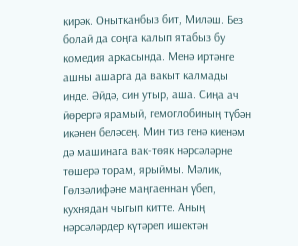кирәк. Онытканбыз бит, Миләш. Без болай да соңга калып ятабыз бу комедия аркасында. Менә иртәнге ашны ашарга да вакыт калмады инде. Әйдә, син утыр, аша. Сиңа ач йөрергә ярамый, гемоглобиның түбән икәнен беләсең. Мин тиз генә киенәм дә машинага вак-төяк нәрсәләрне төшерә торам, ярыймы. Мәлик, Гөлзәлифәне маңгаеннан үбеп, кухнядан чыгып китте. Аның нәрсәләрдер күтәреп ишектән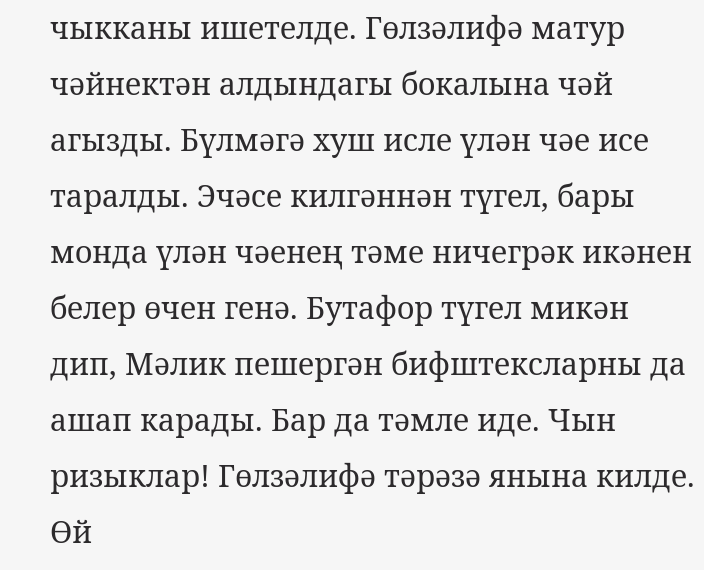чыкканы ишетелде. Гөлзәлифә матур чәйнектән алдындагы бокалына чәй агызды. Бүлмәгә хуш исле үлән чәе исе таралды. Эчәсе килгәннән түгел, бары монда үлән чәенең тәме ничегрәк икәнен белер өчен генә. Бутафор түгел микән дип, Мәлик пешергән бифштексларны да ашап карады. Бар да тәмле иде. Чын ризыклар! Гөлзәлифә тәрәзә янына килде. Өй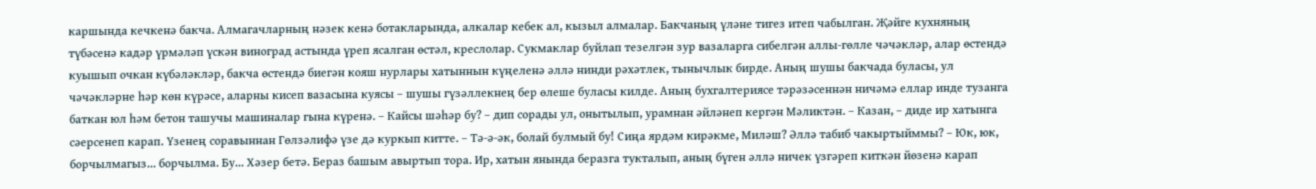каршында кечкенә бакча. Алмагачларның нәзек кенә ботакларында, алкалар кебек ал, кызыл алмалар. Бакчаның үләне тигез итеп чабылган. Җәйге кухняның түбәсенә кадәр үрмәләп үскән виноград астында үреп ясалган өстәл, креслолар. Сукмаклар буйлап тезелгән зур вазаларга сибелгән аллы-гөлле чәчәкләр, алар өстендә куышып очкан күбәләкләр, бакча өстендә биегән кояш нурлары хатыннын күңеленә әллә нинди рәхәтлек, тынычлык бирде. Аның шушы бакчада буласы, ул чәчәкләрне һәр көн күрәсе, аларны кисеп вазасына куясы – шушы гүзәллекнең бер өлеше буласы килде. Аның бухгалтериясе тәрәзәсеннән ничәмә еллар инде тузанга баткан юл һәм бетон ташучы машиналар гына күренә. – Кайсы шәһәр бу? – дип сорады ул, онытылып, урамнан әйләнеп кергән Мәликтән. – Казан, – диде ир хатынга сәерсенеп карап. Үзенең соравыннан Гөлзәлифә үзе дә куркып китте. – Тә-ә-әк, болай булмый бу! Сиңа ярдәм кирәкме, Миләш? Әллә табиб чакыртыйммы? – Юк, юк, борчылмагыз... борчылма. Бу... Хәзер бетә. Бераз башым авыртып тора. Ир, хатын янында беразга тукталып, аның бүген әллә ничек үзгәреп киткән йөзенә карап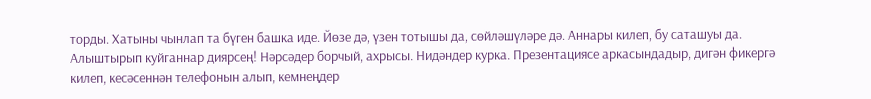торды. Хатыны чынлап та бүген башка иде. Йөзе дә, үзен тотышы да, сөйләшүләре дә. Аннары килеп, бу саташуы да. Алыштырып куйганнар диярсең! Нәрсәдер борчый, ахрысы. Нидәндер курка. Презентациясе аркасындадыр, дигән фикергә килеп, кесәсеннән телефонын алып, кемнеңдер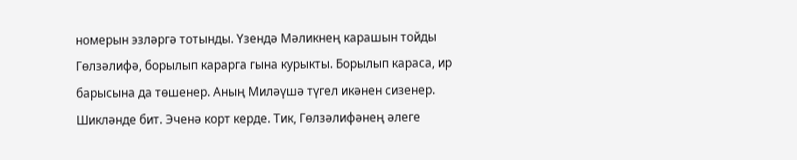номерын эзләргә тотынды. Үзендә Мәликнең карашын тойды Гөлзәлифә, борылып карарга гына курыкты. Борылып караса, ир барысына да төшенер. Аның Миләүшә түгел икәнен сизенер. Шикләнде бит. Эченә корт керде. Тик, Гөлзәлифәнең әлеге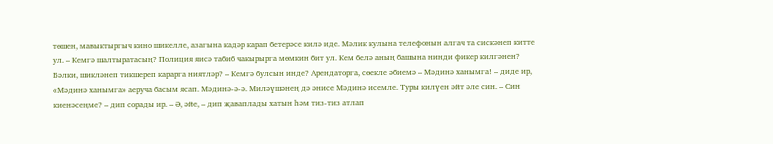төшен, мавыктыргыч кино шикелле, азагына кадәр карап бетерәсе килә иде. Мәлик кулына телефонын алгач та сискәнеп китте ул. – Кемгә шалтыратасың? Полиция яисә табиб чакырырга мөмкин бит ул. Кем белә аның башына нинди фикер килгәнен? Бәлки, шикләнеп тикшереп карарга ниятләр? – Кемгә булсын инде? Арендаторга, сөекле әбиемә – Мәдинә ханымга! – диде ир, «Мәдинә ханымга» аеруча басым ясап. Мәдинә-ә-ә. Миләүшәнең дә әнисе Мәдинә исемле. Туры килүен әйт әле син. – Син киенәсеңме? – дип сорады ир. – Ә, әйе, – дип җаваплады хатын һәм тиз-тиз атлап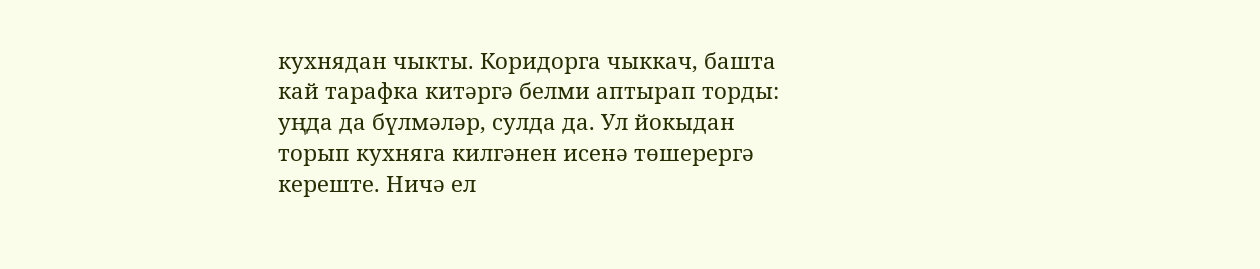кухнядан чыкты. Коридорга чыккач, башта кай тарафка китәргә белми аптырап торды: уңда да бүлмәләр, сулда да. Ул йокыдан торып кухняга килгәнен исенә төшерергә кереште. Ничә ел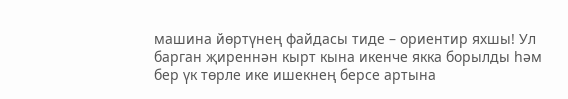машина йөртүнең файдасы тиде – ориентир яхшы! Ул барган җиреннән кырт кына икенче якка борылды һәм бер үк төрле ике ишекнең берсе артына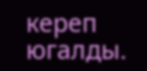кереп югалды.